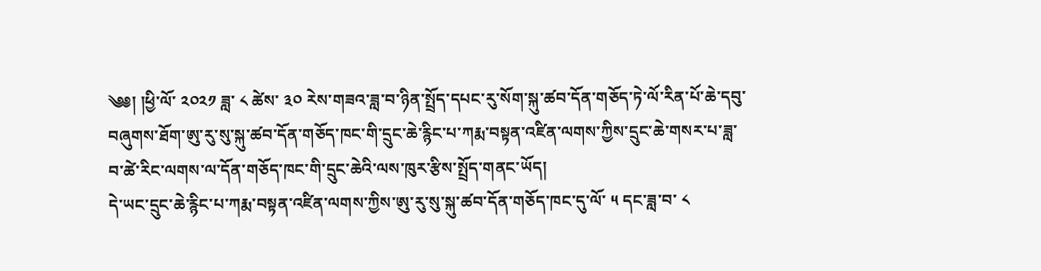༄༅། །ཕྱི་ལོ་ ༢༠༢༡ ཟླ་ ༨ ཚེས་ ༣༠ རེས་གཟའ་ཟླ་བ་ཉིན་སྤྲོད་དཔང་རུ་སོག་སྐུ་ཚབ་དོན་གཅོད་ཏེ་ལོ་རིན་པོ་ཆེ་དབུ་བཞུགས་ཐོག་ཨུ་རུ་སུ་སྐུ་ཚབ་དོན་གཅོད་ཁང་གི་དྲུང་ཆེ་རྙིང་པ་ཀརྨ་བསྟན་འཛིན་ལགས་ཀྱིས་དྲུང་ཆེ་གསར་པ་ཟླ་བ་ཚེ་རིང་ལགས་ལ་དོན་གཅོད་ཁང་གི་དྲུང་ཆེའི་ལས་ཁུར་རྩིས་སྤྲོད་གནང་ཡོད།
དེ་ཡང་དྲུང་ཆེ་རྙིང་པ་ཀརྨ་བསྟན་འཛིན་ལགས་ཀྱིས་ཨུ་རུ་སུ་སྐུ་ཚབ་དོན་གཅོད་ཁང་དུ་ལོ་ ༥ དང་ཟླ་བ་ ༨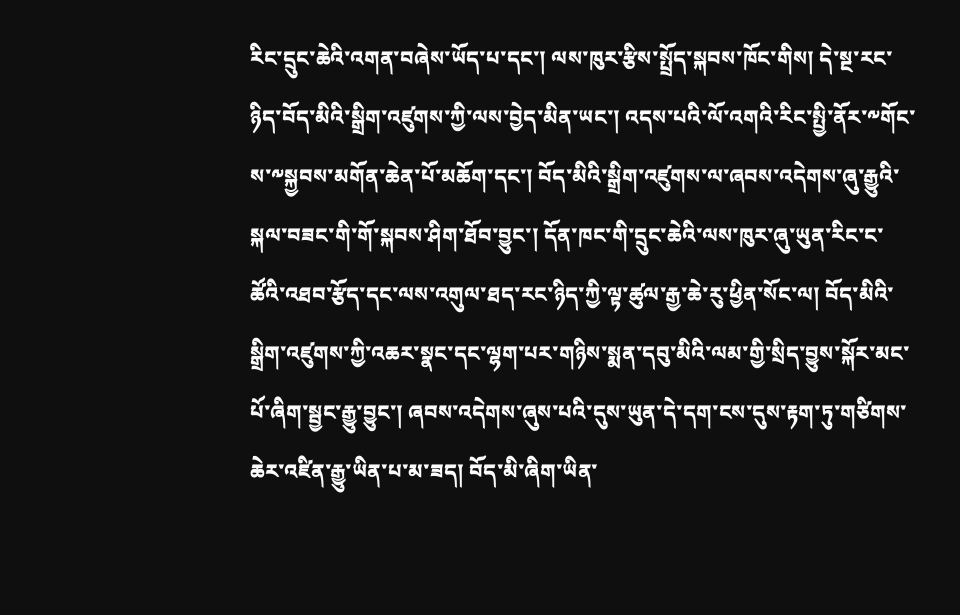རིང་དྲུང་ཆེའི་འགན་བཞེས་ཡོད་པ་དང་། ལས་ཁུར་རྩིས་སྤྲོད་སྐབས་ཁོང་གིས། དེ་སྔ་རང་ཉིད་བོད་མིའི་སྒྲིག་འཛུགས་ཀྱི་ལས་བྱེད་མིན་ཡང་། འདས་པའི་ལོ་འགའི་རིང་སྤྱི་ནོར་༸གོང་ས་༸སྐྱབས་མགོན་ཆེན་པོ་མཆོག་དང་། བོད་མིའི་སྒྲིག་འཛུགས་ལ་ཞབས་འདེགས་ཞུ་རྒྱུའི་སྐལ་བཟང་གི་གོ་སྐབས་ཤིག་ཐོབ་བྱུང་། དོན་ཁང་གི་དྲུང་ཆེའི་ལས་ཁུར་ཞུ་ཡུན་རིང་ང་ཚོའི་འཐབ་རྩོད་དང་ལས་འགུལ་ཐད་རང་ཉིད་ཀྱི་ལྟ་ཚུལ་རྒྱ་ཆེ་རུ་ཕྱིན་སོང་ལ། བོད་མིའི་སྒྲིག་འཛུགས་ཀྱི་འཆར་སྣང་དང་ལྷག་པར་གཉིས་སྨན་དབུ་མིའི་ལམ་གྱི་སྲིད་བྱུས་སྐོར་མང་པོ་ཞིག་སྦྱང་རྒྱུ་བྱུང་། ཞབས་འདེགས་ཞུས་པའི་དུས་ཡུན་དེ་དག་ངས་དུས་རྟག་ཏུ་གཙིགས་ཆེར་འཛིན་རྒྱུ་ཡིན་པ་མ་ཟད། བོད་མི་ཞིག་ཡིན་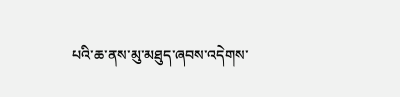པའི་ཆ་ནས་མུ་མཐུད་ཞབས་འདེགས་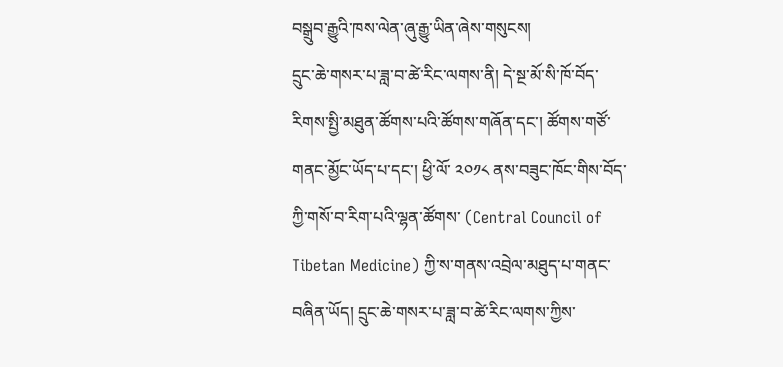བསྒྲུབ་རྒྱུའི་ཁས་ལེན་ཞུ་རྒྱུ་ཡིན་ཞེས་གསུངས།
དྲུང་ཆེ་གསར་པ་ཟླ་བ་ཚེ་རིང་ལགས་ནི། དེ་སྔ་མོ་སི་ཁོ་བོད་རིགས་སྤྱི་མཐུན་ཚོགས་པའི་ཚོགས་གཞོན་དང་། ཚོགས་གཙོ་གནང་མྱོང་ཡོད་པ་དང་། ཕྱི་ལོ་ ༢༠༡༨ ནས་བཟུང་ཁོང་གིས་བོད་ཀྱི་གསོ་བ་རིག་པའི་ལྷན་ཚོགས་ (Central Council of Tibetan Medicine) ཀྱི་ས་གནས་འབྲེལ་མཐུད་པ་གནང་བཞིན་ཡོད། དྲུང་ཆེ་གསར་པ་ཟླ་བ་ཚེ་རིང་ལགས་ཀྱིས་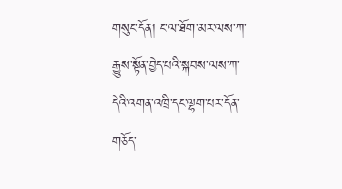གསུང་དོན། ང་ལ་ཐོག་མར་ལས་ཀ་རྒྱུས་སྟོན་བྱེད་པའི་སྐབས་ལས་ཀ་དེའི་འགན་འཁྲི་དང་ལྷག་པར་དོན་གཅོད་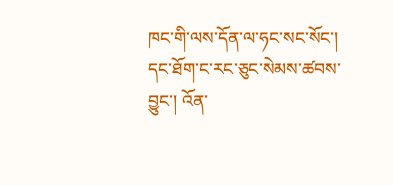ཁང་གི་ལས་དོན་ལ་ཧང་སང་སོང་། དང་ཐོག་ང་རང་ཅུང་སེམས་ཚབས་བྱུང་། འོན་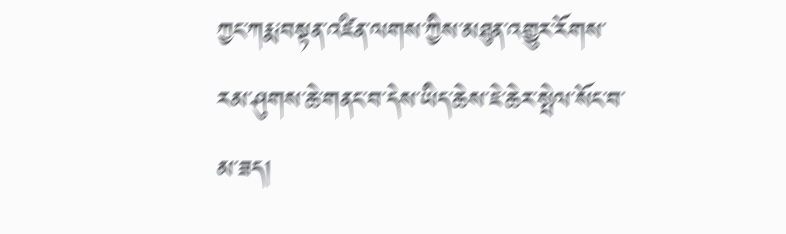ཀྱང་ཀརྨ་བསྟན་འཛིན་ལགས་ཀྱིས་མཐུན་འགྱུར་རོགས་རམ་ཤུགས་ཆེ་གནང་བ་དེས་ཡིད་ཆེས་ཇེ་ཆེར་སྤེལ་སོང་བ་མ་ཟད།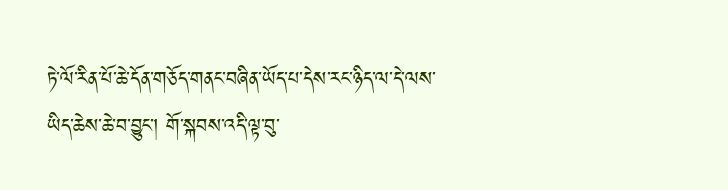ཏེ་ལོ་རིན་པོ་ཆེ་དོན་གཅོད་གནང་བཞིན་ཡོད་པ་དེས་རང་ཉིད་ལ་དེ་ལས་ཡིད་ཆེས་ཆེ་བ་བྱུང་། གོ་སྐབས་འདི་ལྟ་བུ་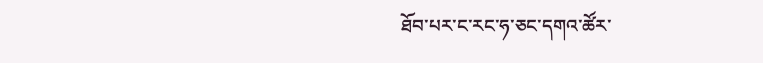ཐོབ་པར་ང་རང་ཧ་ཅང་དགའ་ཚོར་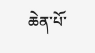ཆེན་པོ་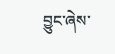བྱུང་ཞེས་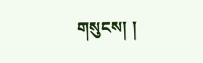གསུངས། །